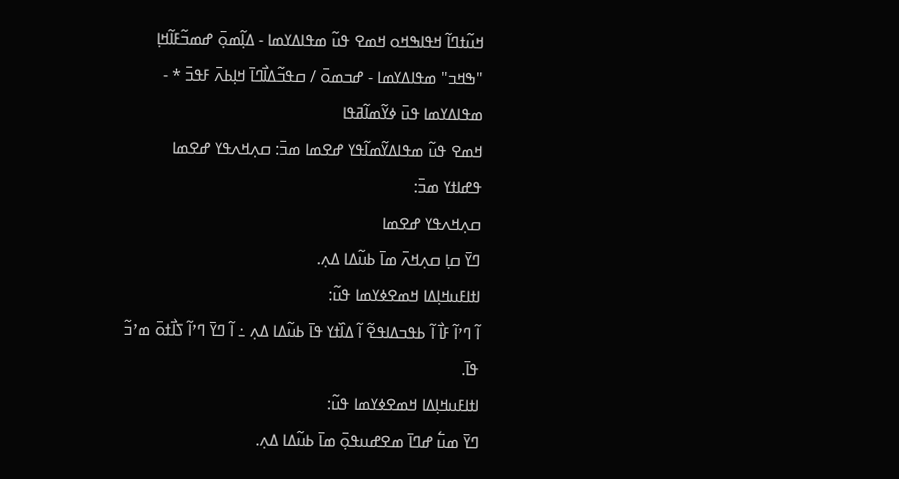ߞߎ߬ߙߣߊ߬ ߞߟߊߒߞߋ ߞߘߐ ߟߎ߬ ߘߟߊߡߌߘߊ - ߡߊ߲߬ߘߋ߲߫ ߝߘߏ߬ߓߊ߬ߞߊ߲ "ߒߞߏ" ߘߟߊߡߌߘߊ - ߝߏߘߋ߫ / ߛߟߏ߬ߡߊ߯ߣߊ߫ ߞߊ߲ߕߍ߫ ߓߟߏ߫ * - ߘߟߊߡߌߘߊ ߟߎ߫ ߦߌ߬ߘߊ߬ߥߟߊ
ߞߘߐ ߟߎ߬ ߘߟߊߡߌ߬ߘߊ߬ߟߌ ߝߐߘߊ ߘߏ߫: ߛߍ߲ߞߍߟߌ ߝߐߘߊ   ߟߝߊߙߌ ߘߏ߫:
ߛߍ߲ߞߍߟߌ ߝߐߘߊ
ߣߌ߫ ߛߊ߲ ߛߍ߲ߞߍ߫ ߘߊ߫ ߕߎ߬ߡߊ ߡߍ߲.
ߊߙߊߓߎߞߊ߲ߡߊ ߞߘߐߦߌߘߊ ߟߎ߬:
ߊ߬ ߣߴߊ߬ ߓߊ߯ ߊ߬ ߕߟߏߡߊߟߐ߬ ߊ߬ ߡߊ߰ߙߌ ߟߊ߫ ߕߎ߬ߡߊ ߡߍ߲ ߸ ߊ߬ ߣߌ߫ ߣߴߊ߬ ߖߊ߯ߙߋ߫ ߘߴߏ߬ ߟߊ߫.
ߊߙߊߓߎߞߊ߲ߡߊ ߞߘߐߦߌߘߊ ߟߎ߬:
ߣߌ߫ ߘߎ߱ ߝߣߊ߫ ߘߐߝߎߟߋ߲߫ ߘߊ߫ ߕߎ߬ߡߊ ߡߍ߲.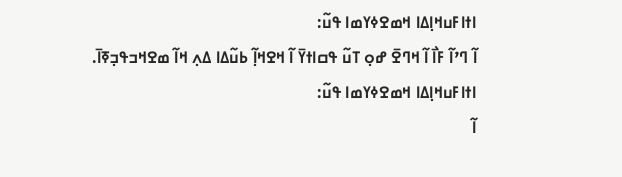ߊߙߊߓߎߞߊ߲ߡߊ ߞߘߐߦߌߘߊ ߟߎ߬:
ߊ߬ ߣߴߊ߬ ߓߊ߯ ߊ߬ ߞߣߐ߫ ߝߋ߲ ߠߎ߬ ߟߛߊߙߌ߫ ߊ߬ ߞߐߞߊ߲߬ ߕߎ߬ߡߊ ߡߍ߲ ߞߊ߬ ߘߐߞߏߟߏ߲ߧߊ߫.
ߊߙߊߓߎߞߊ߲ߡߊ ߞߘߐߦߌߘߊ ߟߎ߬:
ߊ߬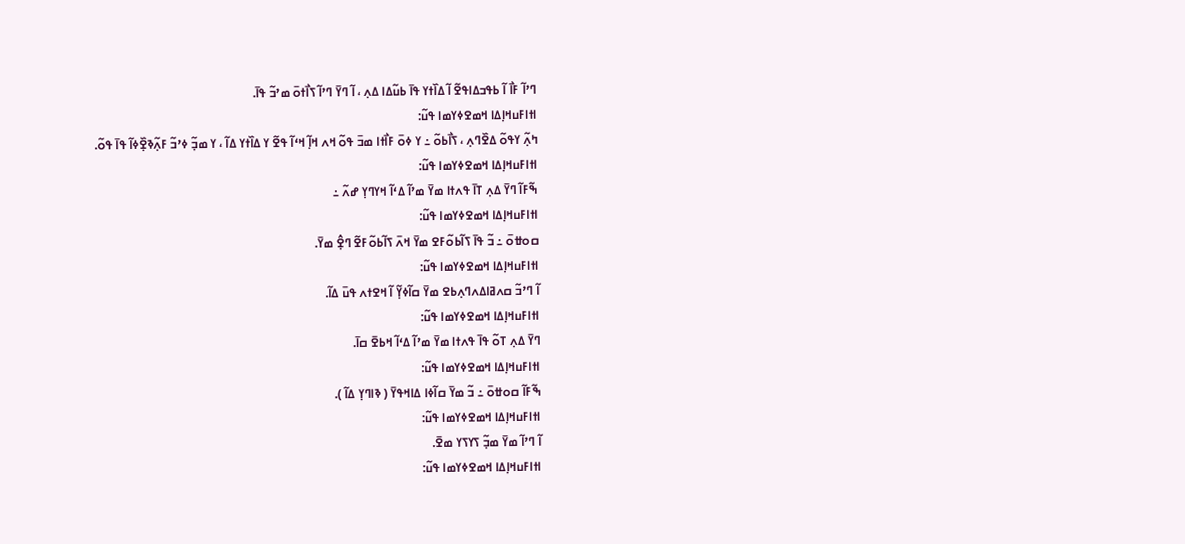ߣߴߊ߬ ߓߊ߯ ߊ߬ ߕߟߏߡߊߟߐ߬ ߊ߬ ߡߊ߰ߙߌ ߟߊ߫ ߕߎ߬ߡߊ ߡߍ߲ ، ߊ߬ ߣߌ߫ ߣߴߊ߬ ߖߊ߯ߙߋ߫ ߘߴߏ߬ ߟߊ߫.
ߊߙߊߓߎߞߊ߲ߡߊ ߞߘߐߦߌߘߊ ߟߎ߬:
ߤߍ߲߬ ߌߟߋ߬ ߡߐ߰ߣߍ߲ ، ߖߊ߯ߕߋ߬ ߸ ߌ ߦߋ߫ ߓߊ߯ߙߊ ߘߏ߫ ߟߋ߬ ߞߍ ߞߊ߲߬ ߞߵߊ߬ ߟߐ߬ ߌ ߡߊ߰ߙߌ ߡߊ߬ ، ߌ ߘߏ߲߬ ߦߴߏ߬ ߓߍ߲߬ߢߐ߲߰ߦߊ߬ ߟߊ߫ ߟߋ߬.
ߊߙߊߓߎߞߊ߲ߡߊ ߞߘߐߦߌߘߊ ߟߎ߬:
ߒ߬ߓߊ߬ ߣߌ߫ ߡߍ߲ ߠߊ߫ ߟߍߙߊ ߘߌ߫ ߘߴߊ߬ ߡߵߊ߬ ߞߌߣߌ߲ ߝߍ߬ ߸
ߊߙߊߓߎߞߊ߲ߡߊ ߞߘߐߦߌߘߊ ߟߎ߬:
ߛߋߚߋ߫ ߸ ߏ߬ ߟߊ߫ ߖߊ߬ߕߋ߬ߓߐ ߘߌ߫ ߞߍ߫ ߖߊ߬ߕߋ߬ߓߐ߬ ߣߐ߲߮ ߘߌ߫.
ߊߙߊߓߎߞߊ߲ߡߊ ߞߘߐߦߌߘߊ ߟߎ߬:
ߊ߬ ߣߴߏ߬ ߛߍߥߊߡߍߣߍ߲ߕߐ ߘߌ߫ ߛߊ߬ߦߌ߲߬ ߊ߬ ߞߐߙߍ ߟߎ߫ ߡߊ߬.
ߊߙߊߓߎߞߊ߲ߡߊ ߞߘߐߦߌߘߊ ߟߎ߬:
ߣߌ߫ ߡߍ߲ ߠߋ߬ ߟߊ߫ ߟߍߙߊ ߘߌ߫ ߘߴߊ߬ ߡߵߊ߬ ߞߕߐ߫ ߛߊ߫.
ߊߙߊߓߎߞߊ߲ߡߊ ߞߘߐߦߌߘߊ ߟߎ߬:
ߒ߬ߓߊ߬ ߛߋߚߋ߫ ߸ ߏ߬ ߘߌ߫ ߛߊ߬ߦߊ ߡߊߞߟߌ߫ ( ߢߊߣߌ߲ ߡߊ߬ ).
ߊߙߊߓߎߞߊ߲ߡߊ ߞߘߐߦߌߘߊ ߟߎ߬:
ߊ߬ ߣߴߊ߬ ߘߌ߫ ߘߏ߲߬ ߖߌߖߌ ߘߐ߫.
ߊߙߊߓߎߞߊ߲ߡߊ ߞߘߐߦߌߘߊ ߟߎ߬: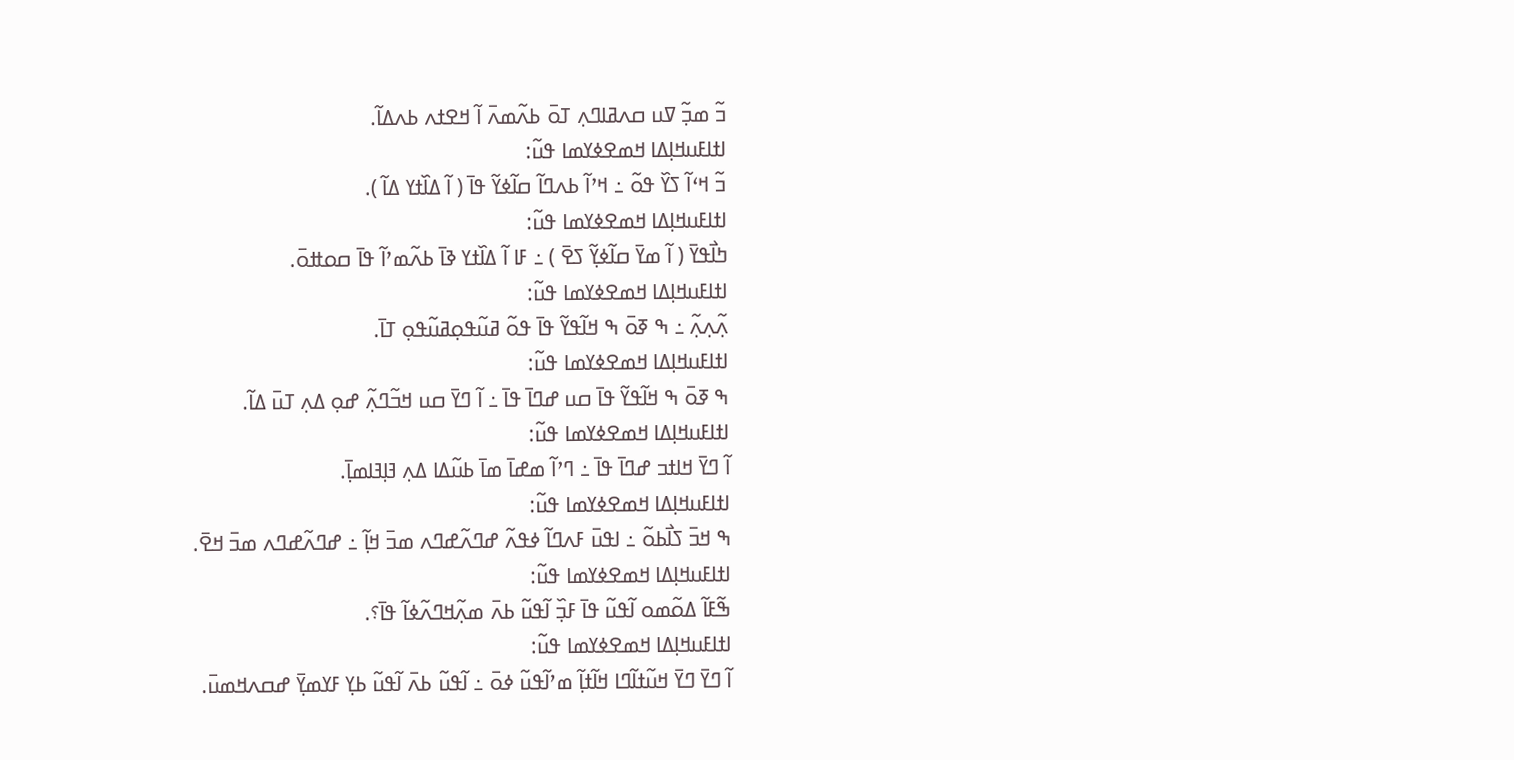ߏ߬ ߘߏ߲߬ ߜߎ ߛߍߥߊߣߍ߲ ߠߋ߫ ߕߍ߬ߘߍ߫ ߊ߬ ߞߐߙߍ ߕߍߡߊ߬.
ߊߙߊߓߎߞߊ߲ߡߊ ߞߘߐߦߌߘߊ ߟߎ߬:
ߏ߬ ߞߵߊ߬ ߖߌ߰ ߟߋ߬ ߸ ߞߴߊ߬ ߕߍߣߊ߬ ߛߊ߬ߦߌ߬ ߟߊ߫ ( ߊ߬ ߡߊ߰ߙߌ ߡߊ߬ ).
ߊߙߊߓߎߞߊ߲ߡߊ ߞߘߐߦߌߘߊ ߟߎ߬:
ߤߊ߯ߟߌ߫ ( ߊ߬ ߘߌ߫ ߛߊ߬ߦߌ߲߬ ߖߐ߫ ) ߸ ߓߊ ߊ߬ ߡߊ߰ߙߌ ߢߊ߫ ߕߍ߬ߘߴߊ߬ ߟߊ߫ ߛߋߚߋ߫.
ߊߙߊߓߎߞߊ߲ߡߊ ߞߘߐߦߌߘߊ ߟߎ߬:
ߍ߲߬ߍ߲ߍ߲߬ ߸ ߒ ߧߋ߫ ߒ ߞߊ߬ߟߌ߬ ߟߊ߫ ߟߋ߬ ߥߎ߬ߟߋ߲ߥߎ߬ߟߋ߲ ߠߊ߫.
ߊߙߊߓߎߞߊ߲ߡߊ ߞߘߐߦߌߘߊ ߟߎ߬:
ߒ ߧߋ߫ ߒ ߞߊ߬ߟߌ߬ ߟߊ߫ ߛߎ ߝߣߊ߫ ߟߊ߫ ߸ ߊ߬ ߣߌ߫ ߛߎ ߞߏ߬ߣߍ߲߬ ߝߋ߲ ߡߍ߲ ߠߎ߫ ߡߊ߬.
ߊߙߊߓߎߞߊ߲ߡߊ ߞߘߐߦߌߘߊ ߟߎ߬:
ߊ߬ ߣߌ߫ ߞߊߙߏ ߝߣߊ߫ ߟߊ߫ ߸ ߣߴߊ߬ ߘߝߊ߫ ߘߊ߫ ߕߎ߬ߡߊ ߡߍ߲ ߔߊ߲ߔߊߘߊ߲߫.
ߊߙߊߓߎߞߊ߲ߡߊ ߞߘߐߦߌߘߊ ߟߎ߬:
ߒ ߞߏ߫ ߖߊ߯ߕߋ߬ ߸ ߊߟߎ߫ ߓߍߣߊ߬ ߦߟߍ߬ ߝߣߍ߬ߝߣߍ ߘߏ߫ ߞߊ߲߬ ߸ ߝߣߍ߬ߝߣߍ ߘߏ߫ ߞߐ߫.
ߊߙߊߓߎߞߊ߲ߡߊ ߞߘߐߦߌߘߊ ߟߎ߬:
ߒ߬ߓߊ߬ ߡߋ߬ߘߋ ߊ߬ߟߎ߬ ߟߊ߫ ߓߏ߲߰ ߊ߬ߟߎ߬ ߕߍ߫ ߘߍ߲߬ߞߣߍ߬ߦߊ߬ ߟߊ߫؟.
ߊߙߊߓߎߞߊ߲ߡߊ ߞߘߐߦߌߘߊ ߟߎ߬:
ߊ߬ ߣߌ߫ ߣߌ߫ ߞߎ߬ߙߊ߬ߣߊ ߞߊ߬ߙߊ߲߬ ߘߴߊ߬ߟߎ߬ ߦߋ߫ ߸ ߊ߬ߟߎ߬ ߕߍ߫ ߊ߬ߟߎ߬ ߕߌ߲ ߓߌߘߌ߲߫ ߝߛߍߞߘߎ߫.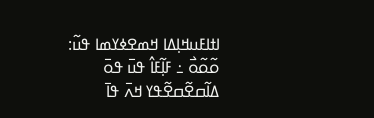ߊߙߊߓߎߞߊ߲ߡߊ ߞߘߐߦߌߘߊ ߟߎ߬:
ߋ߬ߋ߬ߋ߯ ߸ ߓߊ߲߬ߓߊ߮ ߟߎ߫ ߟߋ߫ ߡߊ߬ߛߐ߬ߛߐ߬ߟߌ ߞߍ߫ ߟߊ߫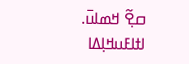ߛߐ߲߬ ߞߘߊߎ߫.
ߊߙߊߓߎߞߊ߲ߡߊ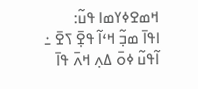ߞߘߐߦߌߘߊ ߟߎ߬:
ߊߟߊ߫ ߘߏ߲߬ ߞߵߊ߬ ߟߐ߲߫ ߖߐ߫ ߸ ߊ߬ߟߎ߬ ߦߋ߫ ߡߍ߲ ߞߍ߫ ߟߊ߫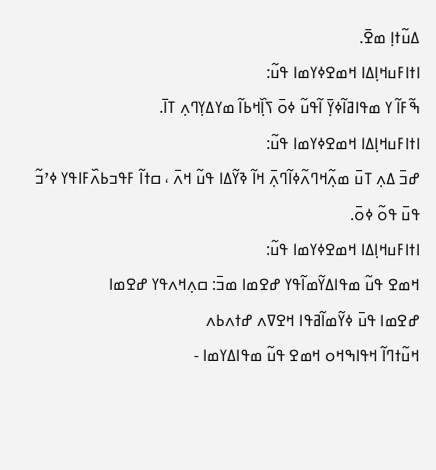ߡߎ߬ߙߊ߲ ߘߐ߫.
ߊߙߊߓߎߞߊ߲ߡߊ ߞߘߐߦߌߘߊ ߟߎ߬:
ߒ߬ߓߊ߬ ߌ ߘߟߊߥߊ߬ߦߌ߲߫ ߊ߬ߟߎ߬ ߦߋ߫ ߖߊ߲߰ߞߕߊ߬ ߘߌߡߌ߲ߣߍ߲ ߠߊ߫.
ߊߙߊߓߎߞߊ߲ߡߊ ߞߘߐߦߌߘߊ ߟߎ߬:
ߝߏ߫ ߡߍ߲ ߠߎ߫ ߘߍ߲߬ߞߣߍ߬ߦߊ߬ߣߍ߲߫ ߞߊ߬ ߢߌ߬ߡߊ ߟߎ߬ ߞߍ߫ ، ߛߙߊ߬ ߓߟߏߕߍ߰ߓߊߟߌ ߦߴߏ߬ ߟߎ߫ ߟߋ߬ ߦߋ߫.
ߊߙߊߓߎߞߊ߲ߡߊ ߞߘߐߦߌߘߊ ߟߎ߬:
ߞߘߐ ߟߎ߬ ߘߟߊߡߌ߬ߘߊ߬ߟߌ ߝߐߘߊ ߘߏ߫: ߛߍ߲ߞߍߟߌ ߝߐߘߊ
ߝߐߘߊ ߟߎ߫ ߦߌ߬ߘߊ߬ߥߟߊ ߞߐߜߍ ߝߙߍߕߍ
ߞߎ߬ߙߣߊ߬ ߞߟߊߒߞߋ ߞߘߐ ߟߎ߬ ߘߟߊߡߌߘߊ -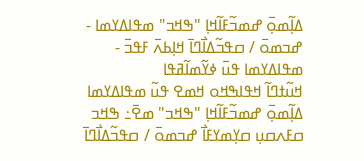ߡߊ߲߬ߘߋ߲߫ ߝߘߏ߬ߓߊ߬ߞߊ߲ "ߒߞߏ" ߘߟߊߡߌߘߊ - ߝߏߘߋ߫ / ߛߟߏ߬ߡߊ߯ߣߊ߫ ߞߊ߲ߕߍ߫ ߓߟߏ߫ - ߘߟߊߡߌߘߊ ߟߎ߫ ߦߌ߬ߘߊ߬ߥߟߊ
ߞߎ߬ߙߣߊ߬ ߞߟߊߒߞߋ ߞߘߐ ߟߎ߬ ߘߟߊߡߌߘߊ ߡߊ߲߬ߘߋ߲߫ ߝߘߏ߬ߓߊ߬ߞߊ߲ "ߒߞߏ" ߘߐ߫߸ ߒߞߏ ߛߓߍߛߎ߲ ߛߌ߲ߘߌߓߊ߯ ߝߏߘߋ߫ / ߛߟߏ߬ߡߊ߯ߣߊ߫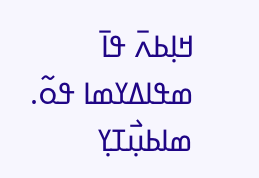ߞߊ߲ߕߍ߫ ߟߊ߫ ߘߟߊߡߌߘߊ ߟߋ߬.
ߘߊߕߎ߲߯ߠߌ߲